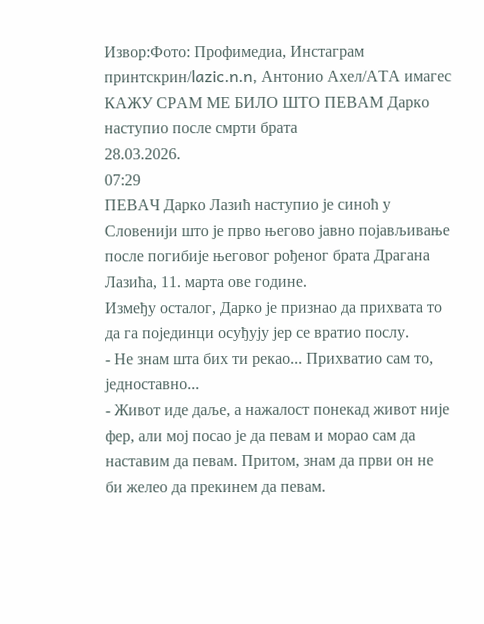Извор:Фото: Профимедиа, Инстаграм принтскрин/lazic.n.n, Антонио Ахел/АТА имагес
КАЖУ СРАМ МЕ БИЛО ШТО ПЕВАМ Дарко наступио после смрти брата
28.03.2026.
07:29
ПЕВАЧ Дарко Лазић наступио је синоћ у Словенији што је прво његово јавно појављивање после погибије његовог рођеног брата Драгана Лазића, 11. марта ове године.
Између осталог, Дарко је признао да прихвата то да га појединци осуђују јер се вратио послу.
- Не знам шта бих ти рекао... Прихватио сам то, једноставно...
- Живот иде даље, а нажалост понекад живот није фер, али мој посао је да певам и морао сам да наставим да певам. Притом, знам да први он не би желео да прекинем да певам.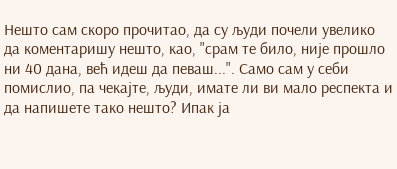Нешто сам скоро прочитао, да су људи почели увелико да коментаришу нешто, као, "срам те било, није прошло ни 40 дана, већ идеш да певаш...". Само сам у себи помислио, па чекајте, људи, имате ли ви мало респекта и да напишете тако нешто? Ипак ја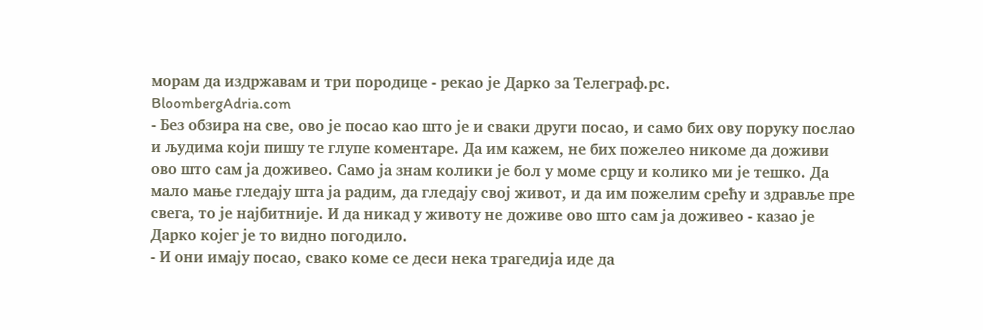морам да издржавам и три породице - рекао је Дарко за Телеграф.рс.
BloombergAdria.com
- Без обзира на све, ово је посао као што је и сваки други посао, и само бих ову поруку послао и људима који пишу те глупе коментаре. Да им кажем, не бих пожелео никоме да доживи ово што сам ја доживео. Само ја знам колики је бол у моме срцу и колико ми је тешко. Да мало мање гледају шта ја радим, да гледају свој живот, и да им пожелим срећу и здравље пре свега, то је најбитније. И да никад у животу не доживе ово што сам ја доживео - казао је Дарко којег је то видно погодило.
- И они имају посао, свако коме се деси нека трагедија иде да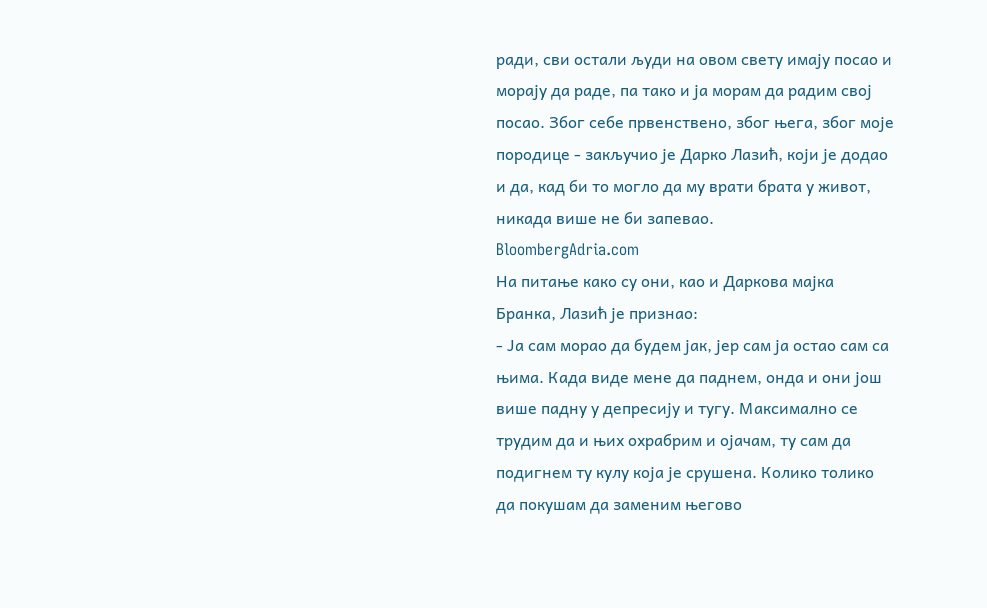ради, сви остали људи на овом свету имају посао и морају да раде, па тако и ја морам да радим свој посао. Због себе првенствено, због њега, због моје породице - закључио је Дарко Лазић, који је додао и да, кад би то могло да му врати брата у живот, никада више не би запевао.
BloombergAdria.com
На питање како су они, као и Даркова мајка Бранка, Лазић је признао:
- Ја сам морао да будем јак, јер сам ја остао сам са њима. Када виде мене да паднем, онда и они још више падну у депресију и тугу. Максимално се трудим да и њих охрабрим и ојачам, ту сам да подигнем ту кулу која је срушена. Колико толико да покушам да заменим његово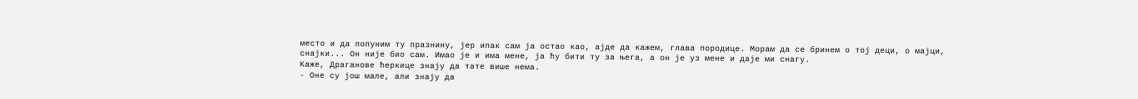место и да попуним ту празнину, јер ипак сам ја остао као, ајде да кажем, глава породице. Морам да се бринем о тој деци, о мајци, снајки... Он није био сам. Имао је и има мене, ја ћу бити ту за њега, а он је уз мене и даје ми снагу.
Каже, Драганове ћеркице знају да тате више нема.
- Оне су још мале, али знају да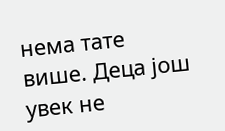нема тате више. Деца још увек не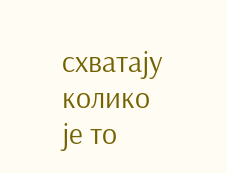схватају колико је то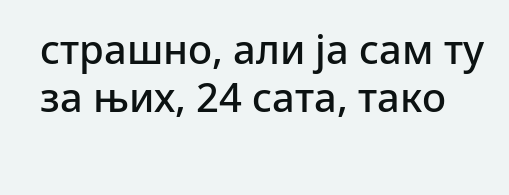страшно, али ја сам ту за њих, 24 сата, тако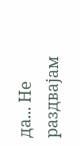да... Не раздвајам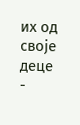их од своје деце -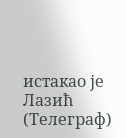истакао је Лазић
(Телеграф)